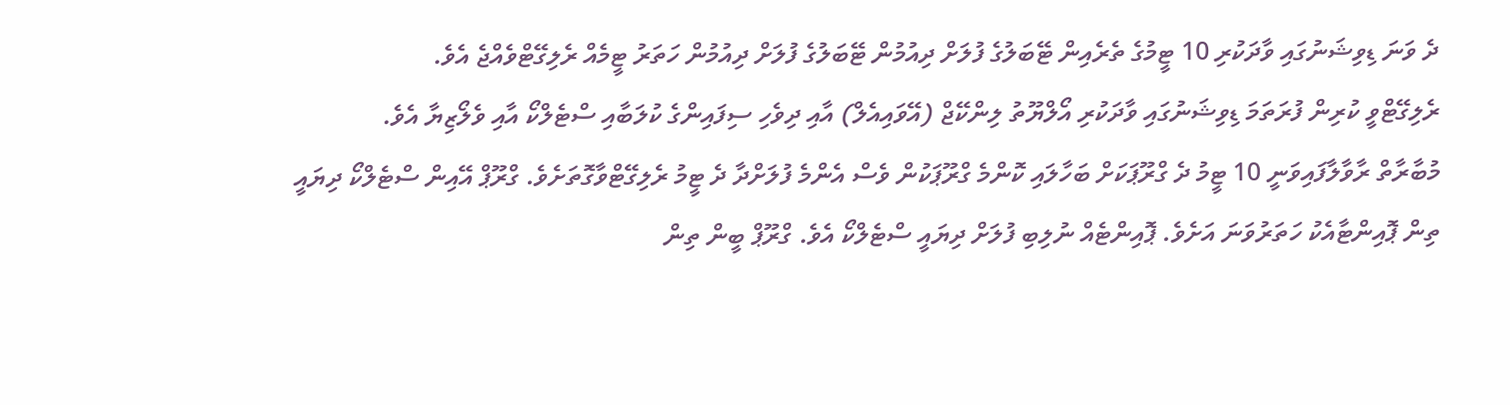ދެ ވަނަ ޑިވިޝަނުގައި ވާދަކުރި 10 ޓީމުގެ ތެރެއިން ޓޭބަލުގެ ފުލަށް ދިއުމުން ޓޭބަލުގެ ފުލަށް ދިއުމުން ހަތަރު ޓީމެއް ރެލިގޭޓްވެއްޖެ އެވެ.
ރެލިގޭޓްވީ ކުރިން ފުރަތަމަ ޑިވިޝަނުގައި ވާދަކުރި އޯލްޔޫތު ލިންކޭޖް (އޭވައިއެލް) އާއި ދިވެހި ސިފައިންގެ ކުލަބާއި ސްޓެލްކޯ އާއި ވެލޯޒިޔާ އެވެ.
މުބާރާތް ރާވާލާފައިވަނީ 10 ޓީމު ދެ ގްރޫޕަކަށް ބަހާލައި ކޮންމެ ގްރޫޕަކުން ވެސް އެންމެ ފުލަށްދާ ދެ ޓީމު ރެލިގޭޓްވާގޮތަށެވެ. ގްރޫޕް އޭއިން ސްޓެލްކޯ ދިޔައީ ތިން ޕޮއިންޓާއެކު ހަތަރުވަނަ އަށެވެ. ޕޮއިންޓެއް ނުލިބި ފުލަށް ދިޔައީ ސްޓެލްކޯ އެވެ. ގްރޫޕް ބީން ތިން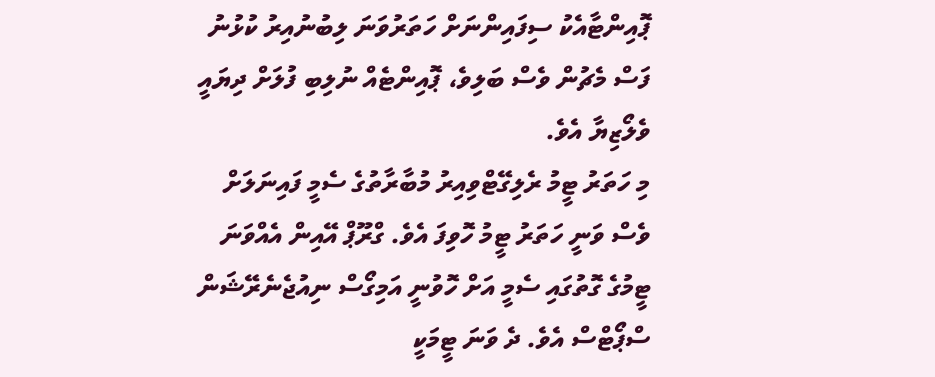ޕޮއިންޓާއެކު ސިފައިންނަށް ހަތަރުވަނަ ލިބުނުއިރު ކުޅުނު ފަސް މެޗުން ވެސް ބަލިވެ، ޕޮއިންޓެއް ނުލިބި ފުލަށް ދިޔައީ ވެލޯޒިޔާ އެވެ.
މި ހަތަރު ޓީމު ރެލިގޭޓްވިއިރު މުބާރާތުގެ ސެމީ ފައިނަލަށް ވެސް ވަނީ ހަތަރު ޓީމު ހޮވިފަ އެވެ. ގްރޫޕް އޭއިން އެއްވަނަ ޓީމުގެ ގޮތުގައި ސެމީ އަށް ހޮވުނީ އަމިގޯސް ނިއުޖެނެރޭޝަން ސްޕޯޓްސް އެވެ. ދެ ވަނަ ޓީމަކީ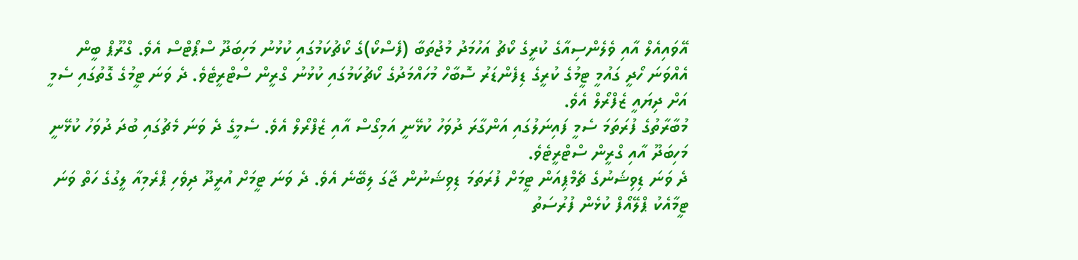އޭވައިއެލް އާއި ވެލެންސިއާގެ ކުރީގެ ކޯޗު އަހުމަދު މުޖުތަބާ (ފެސްކޯ)ގެ ކޯޗުކަމުގައި ކުޅުނު މަހިބަދޫ ސްޕޯޓްސް އެވެ. ގްރޫޕް ބީން އެއްވަނަ ހޯދީ ގައުމީ ޓީމުގެ ކުރީގެ ޑިފެންޑަރު ސޮބާހް މުހައްމަދުގެ ކޯޗުކަމުގައި ކުޅުނު ގްރީން ސްޓްރީޓެވެ. ދެ ވަނަ ޓީމުގެ ގޮތުގައި ސެމީ އަށް ދިޔައީ ޒެފްރޯލް އެވެ.
މުބާރާތުގެ ފުރަތަމަ ސެމީ ފައިނަލުގައި އަންގާރަ ދުވަހު ކުޅޭނީ އަމިގޯސް އާއި ޒެފްރޯލް އެވެ. ސެމީގެ ދެ ވަނަ މެޗުގައި ބުދަ ދުވަހު ކުޅޭނީ މަހިބަދޫ އާއި ގްރީން ސްޓްރީޓެވެ.
ދެ ވަނަ ޑިވިޝަނުގެ ޗެމްޕިއަން ޓީމަށް ފުރަތަމަ ޑިވިޝަނުން ޖާގަ ލިބޭނެ އެވެ. ދެ ވަނަ ޓީމަށް އުރީދޫ ދިވެހި ޕްރެމިއާ ލީގުގެ ހަތް ވަނަ ޓީމާއެކު ޕްލޭއޯފް ކުޅެން ފުރުސަތު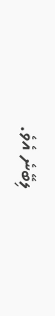ލިބޭނެ އެވެ.